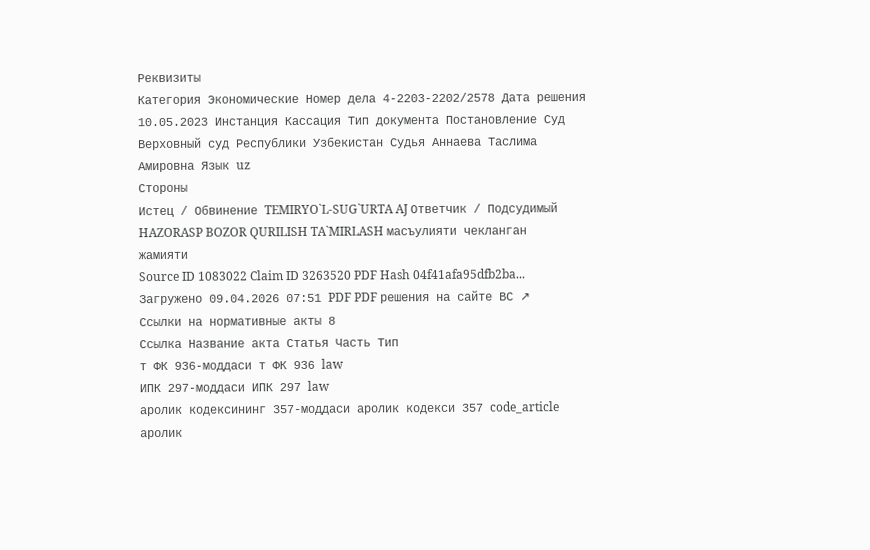Реквизиты
Категория Экономические Номер дела 4-2203-2202/2578 Дата решения 10.05.2023 Инстанция Кассация Тип документа Постановление Суд Верховный суд Республики Узбекистан Судья Аннаева Таслима Амировна Язык uz
Стороны
Истец / Обвинение TEMIRYO`L-SUG`URTA AJ Ответчик / Подсудимый HAZORASP BOZOR QURILISH TA`MIRLASH масъулияти чекланган жамияти
Source ID 1083022 Claim ID 3263520 PDF Hash 04f41afa95dfb2ba... Загружено 09.04.2026 07:51 PDF PDF решения на сайте ВС ↗
Ссылки на нормативные акты 8
Ссылка Название акта Статья Часть Тип
т ФК 936-моддаси т ФК 936 law
ИПК 297-моддаси ИПК 297 law
аролик кодексининг 357-моддаси аролик кодекси 357 code_article
аролик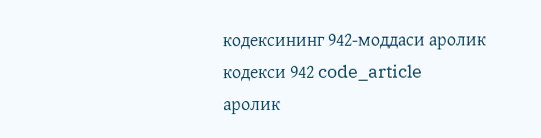кодексининг 942-моддаси аролик кодекси 942 code_article
аролик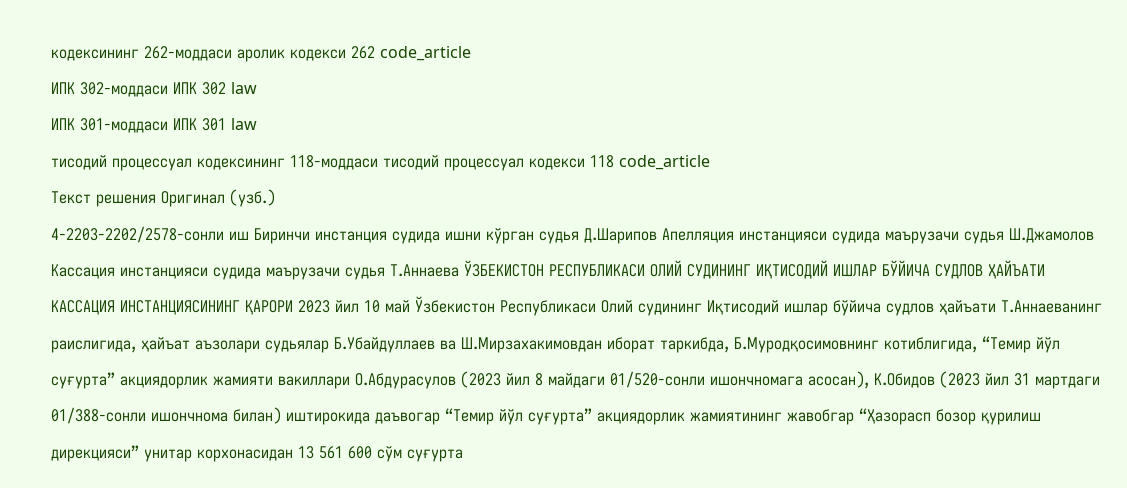кодексининг 262-моддаси аролик кодекси 262 code_article
ИПК 302-моддаси ИПК 302 law
ИПК 301-моддаси ИПК 301 law
тисодий процессуал кодексининг 118-моддаси тисодий процессуал кодекси 118 code_article
Текст решения Оригинал (узб.)
4-2203-2202/2578-сонли иш Биринчи инстанция судида ишни кўрган судья Д.Шарипов Апелляция инстанцияси судида маърузачи судья Ш.Джамолов Кассация инстанцияси судида маърузачи судья Т.Аннаева ЎЗБЕКИСТОН РЕСПУБЛИКАСИ ОЛИЙ СУДИНИНГ ИҚТИСОДИЙ ИШЛАР БЎЙИЧА СУДЛОВ ҲАЙЪАТИ КАССАЦИЯ ИНСТАНЦИЯСИНИНГ ҚАРОРИ 2023 йил 10 май Ўзбекистон Республикаси Олий судининг Иқтисодий ишлар бўйича судлов ҳайъати Т.Аннаеванинг раислигида, ҳайъат аъзолари судьялар Б.Убайдуллаев ва Ш.Мирзахакимовдан иборат таркибда, Б.Муродқосимовнинг котиблигида, “Темир йўл суғурта” акциядорлик жамияти вакиллари О.Абдурасулов (2023 йил 8 майдаги 01/520-сонли ишончномага асосан), К.Обидов (2023 йил 31 мартдаги 01/388-сонли ишончнома билан) иштирокида даъвогар “Темир йўл суғурта” акциядорлик жамиятининг жавобгар “Ҳазорасп бозор қурилиш дирекцияси” унитар корхонасидан 13 561 600 сўм суғурта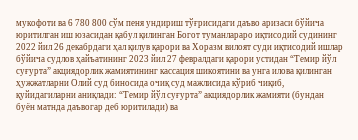мукофоти ва 6 780 800 сўм пеня ундириш тўғрисидаги даъво аризаси бўйича юритилган иш юзасидан қабул қилинган Богот туманлараро иқтисодий судининг 2022 йил 26 декабрдаги ҳал қилув қарори ва Хоразм вилоят суди иқтисодий ишлар бўйича судлов ҳайъатининг 2023 йил 27 февралдаги қарори устидан “Темир йўл суғурта” акциядорлик жамиятининг кассация шикоятини ва унга илова қилинган ҳужжатларни Олий суд биносида очиқ суд мажлисида кўриб чиқиб, қуйидагиларни аниқлади: “Темир йўл суғурта” акциядорлик жамияти (бундан буён матнда даъвогар деб юритилади) ва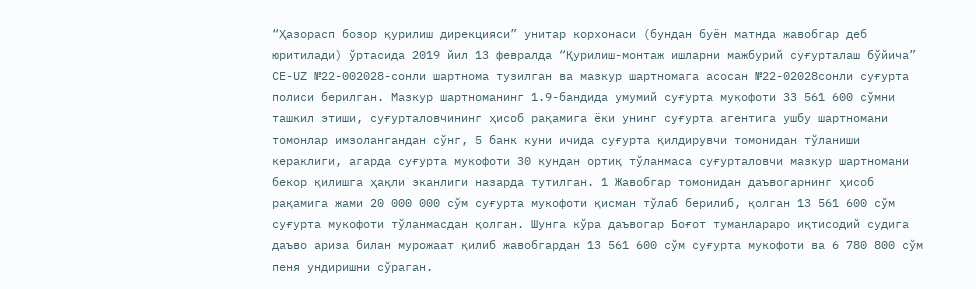“Ҳазорасп бозор қурилиш дирекцияси” унитар корхонаси (бундан буён матнда жавобгар деб юритилади) ўртасида 2019 йил 13 февралда “Қурилиш-монтаж ишларни мажбурий суғурталаш бўйича” СЕ-UZ №22-002028-сонли шартнома тузилган ва мазкур шартномага асосан №22-02028сонли суғурта полиси берилган. Мазкур шартноманинг 1.9-бандида умумий суғурта мукофоти 33 561 600 сўмни ташкил этиши, суғурталовчининг ҳисоб рақамига ёки унинг суғурта агентига ушбу шартномани томонлар имзолангандан сўнг, 5 банк куни ичида суғурта қилдирувчи томонидан тўланиши кераклиги, агарда суғурта мукофоти 30 кундан ортиқ тўланмаса суғурталовчи мазкур шартномани бекор қилишга ҳақли эканлиги назарда тутилган. 1 Жавобгар томонидан даъвогарнинг ҳисоб рақамига жами 20 000 000 сўм суғурта мукофоти қисман тўлаб берилиб, қолган 13 561 600 сўм суғурта мукофоти тўланмасдан қолган. Шунга кўра даъвогар Боғот туманлараро иқтисодий судига даъво ариза билан мурожаат қилиб жавобгардан 13 561 600 сўм суғурта мукофоти ва 6 780 800 сўм пеня ундиришни сўраган.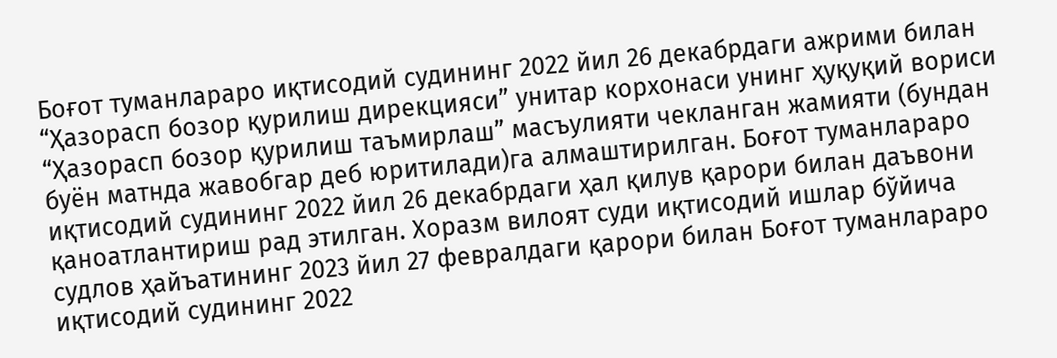Боғот туманлараро иқтисодий судининг 2022 йил 26 декабрдаги ажрими билан “Ҳазорасп бозор қурилиш дирекцияси” унитар корхонаси унинг ҳуқуқий вориси “Ҳазорасп бозор қурилиш таъмирлаш” масъулияти чекланган жамияти (бундан буён матнда жавобгар деб юритилади)га алмаштирилган. Боғот туманлараро иқтисодий судининг 2022 йил 26 декабрдаги ҳал қилув қарори билан даъвони қаноатлантириш рад этилган. Хоразм вилоят суди иқтисодий ишлар бўйича судлов ҳайъатининг 2023 йил 27 февралдаги қарори билан Боғот туманлараро иқтисодий судининг 2022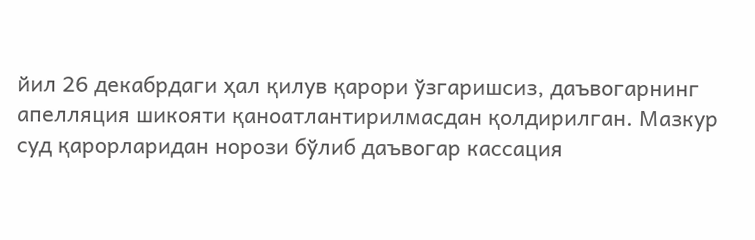йил 26 декабрдаги ҳал қилув қарори ўзгаришсиз, даъвогарнинг апелляция шикояти қаноатлантирилмасдан қолдирилган. Мазкур суд қарорларидан норози бўлиб даъвогар кассация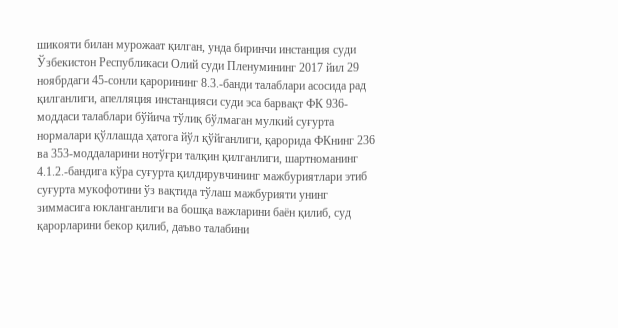шикояти билан мурожаат қилган, унда биринчи инстанция суди Ўзбекистон Республикаси Олий суди Пленумининг 2017 йил 29 ноябрдаги 45-сонли қарорининг 8.3.-банди талаблари асосида рад қилганлиги, апелляция инстанцияси суди эса барвақт ФК 936-моддаси талаблари бўйича тўлиқ бўлмаган мулкий суғурта нормалари қўллашда ҳатога йўл қўйганлиги, қарорида ФКнинг 236 ва 353-моддаларини нотўғри талқин қилганлиги, шартноманинг 4.1.2.-бандига кўра суғурта қилдирувчининг мажбуриятлари этиб суғурта мукофотини ўз вақтида тўлаш мажбурияти унинг зиммасига юкланганлиги ва бошқа важларини баён қилиб, суд қарорларини бекор қилиб, даъво талабини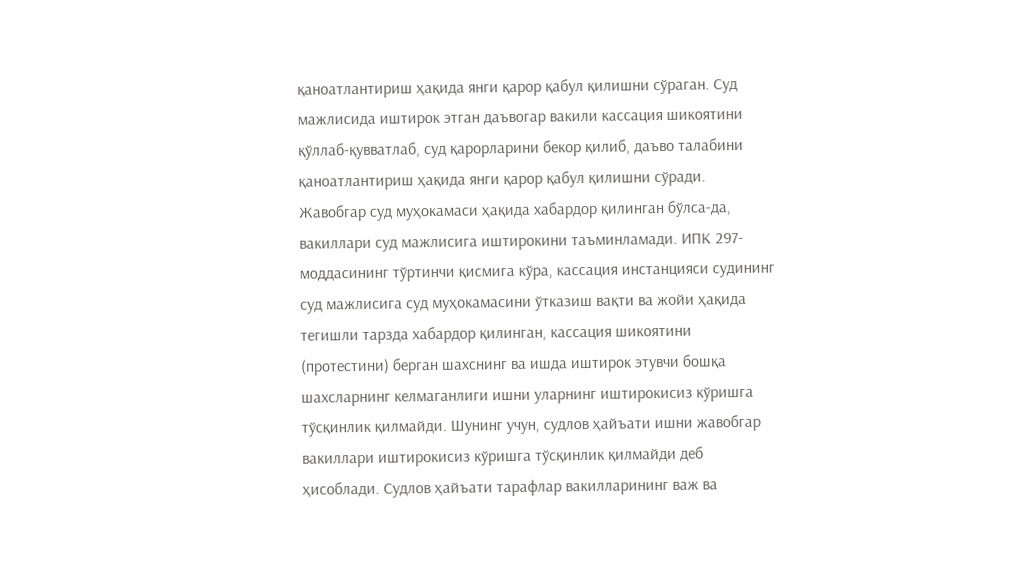қаноатлантириш ҳақида янги қарор қабул қилишни сўраган. Суд мажлисида иштирок этган даъвогар вакили кассация шикоятини қўллаб-қувватлаб, суд қарорларини бекор қилиб, даъво талабини қаноатлантириш ҳақида янги қарор қабул қилишни сўради. Жавобгар суд муҳокамаси ҳақида хабардор қилинган бўлса-да, вакиллари суд мажлисига иштирокини таъминламади. ИПК 297-моддасининг тўртинчи қисмига кўра, кассация инстанцияси судининг суд мажлисига суд муҳокамасини ўтказиш вақти ва жойи ҳақида тегишли тарзда хабардор қилинган, кассация шикоятини (протестини) берган шахснинг ва ишда иштирок этувчи бошқа шахсларнинг келмаганлиги ишни уларнинг иштирокисиз кўришга тўсқинлик қилмайди. Шунинг учун, судлов ҳайъати ишни жавобгар вакиллари иштирокисиз кўришга тўсқинлик қилмайди деб ҳисоблади. Судлов ҳайъати тарафлар вакилларининг важ ва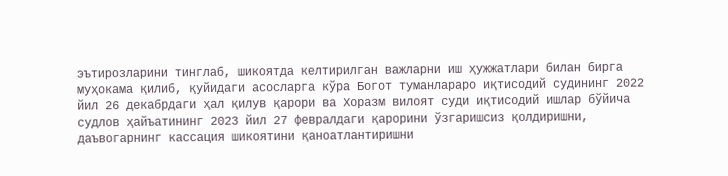эътирозларини тинглаб, шикоятда келтирилган важларни иш ҳужжатлари билан бирга муҳокама қилиб, қуйидаги асосларга кўра Богот туманлараро иқтисодий судининг 2022 йил 26 декабрдаги ҳал қилув қарори ва Хоразм вилоят суди иқтисодий ишлар бўйича судлов ҳайъатининг 2023 йил 27 февралдаги қарорини ўзгаришсиз қолдиришни, даъвогарнинг кассация шикоятини қаноатлантиришни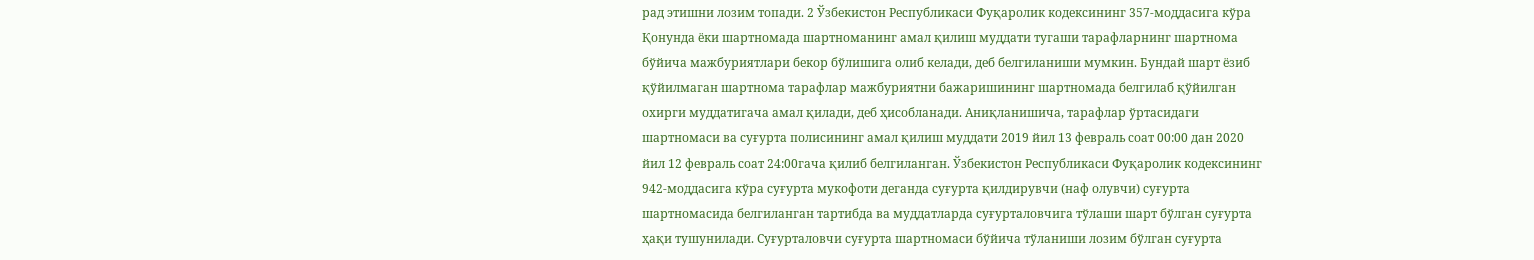рад этишни лозим топади. 2 Ўзбекистон Республикаси Фуқаролик кодексининг 357-моддасига кўра Қонунда ёки шартномада шартноманинг амал қилиш муддати тугаши тарафларнинг шартнома бўйича мажбуриятлари бекор бўлишига олиб келади, деб белгиланиши мумкин. Бундай шарт ёзиб қўйилмаган шартнома тарафлар мажбуриятни бажаришининг шартномада белгилаб қўйилган охирги муддатигача амал қилади, деб ҳисобланади. Аниқланишича, тарафлар ўртасидаги шартномаси ва суғурта полисининг амал қилиш муддати 2019 йил 13 февраль соат 00:00 дан 2020 йил 12 февраль соат 24:00гача қилиб белгиланган. Ўзбекистон Республикаси Фуқаролик кодексининг 942-моддасига кўра суғурта мукофоти деганда суғурта қилдирувчи (наф олувчи) суғурта шартномасида белгиланган тартибда ва муддатларда суғурталовчига тўлаши шарт бўлган суғурта ҳақи тушунилади. Суғурталовчи суғурта шартномаси бўйича тўланиши лозим бўлган суғурта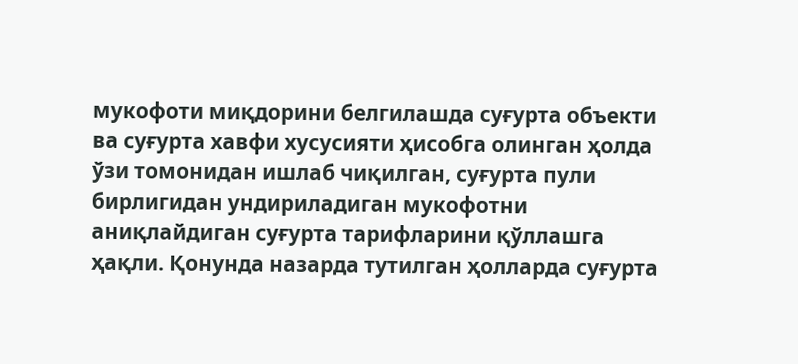мукофоти миқдорини белгилашда суғурта объекти ва суғурта хавфи хусусияти ҳисобга олинган ҳолда ўзи томонидан ишлаб чиқилган, суғурта пули бирлигидан ундириладиган мукофотни аниқлайдиган суғурта тарифларини қўллашга ҳақли. Қонунда назарда тутилган ҳолларда суғурта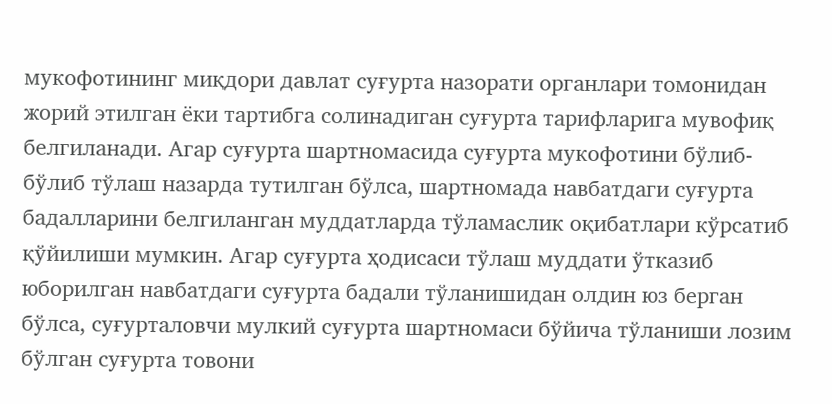мукофотининг миқдори давлат суғурта назорати органлари томонидан жорий этилган ёки тартибга солинадиган суғурта тарифларига мувофиқ белгиланади. Агар суғурта шартномасида суғурта мукофотини бўлиб-бўлиб тўлаш назарда тутилган бўлса, шартномада навбатдаги суғурта бадалларини белгиланган муддатларда тўламаслик оқибатлари кўрсатиб қўйилиши мумкин. Агар суғурта ҳодисаси тўлаш муддати ўтказиб юборилган навбатдаги суғурта бадали тўланишидан олдин юз берган бўлса, суғурталовчи мулкий суғурта шартномаси бўйича тўланиши лозим бўлган суғурта товони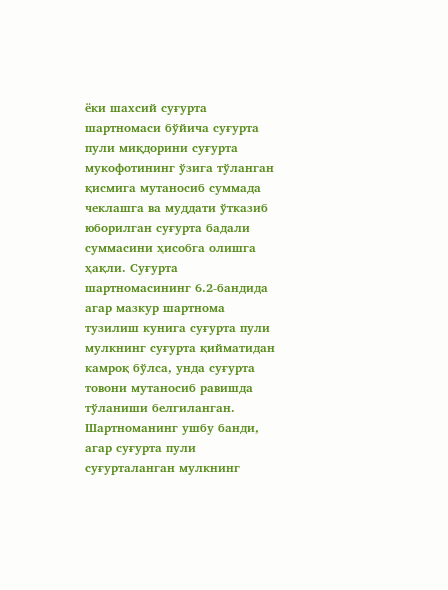ёки шахсий суғурта шартномаси бўйича суғурта пули миқдорини суғурта мукофотининг ўзига тўланган қисмига мутаносиб суммада чеклашга ва муддати ўтказиб юборилган суғурта бадали суммасини ҳисобга олишга ҳақли. Суғурта шартномасининг 6.2-бандида агар мазкур шартнома тузилиш кунига суғурта пули мулкнинг суғурта қийматидан камроқ бўлса, унда суғурта товони мутаносиб равишда тўланиши белгиланган. Шартноманинг ушбу банди, агар суғурта пули суғурталанган мулкнинг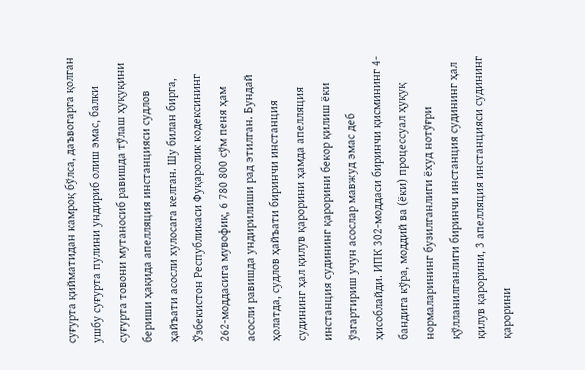суғурта қийматидан камроқ бўлса, даъвогарга қолган ушбу суғурта пулини ундириб олиш эмас, балки суғурта товони мутаносиб равишда тўлаш ҳуқуқини бериши ҳақида апелляция инстанцияси судлов ҳайъати асосли хулосага келган. Шу билан бирга, Ўзбекистон Республикаси Фуқаролик кодексининг 262-моддасига мувофиқ, 6 780 800 сўм пеня ҳам асосли равишда ундирилиши рад этилган. Бундай ҳолатда, судлов ҳайъати биринчи инстанция судининг ҳал қилув қарорини ҳамда апелляция инстанция судининг қарорини бекор қилиш ёки ўзгартириш учун асослар мавжуд эмас деб ҳисоблайди. ИПК 302-моддаси биринчи қисмининг 4-бандига кўра, моддий ва (ёки) процессуал ҳуқуқ нормаларининг бузилганлиги ёхуд нотўғри қўлланилганлиги биринчи инстанция судининг ҳал қилув қарорини, 3 апелляция инстанцияси судининг қарорини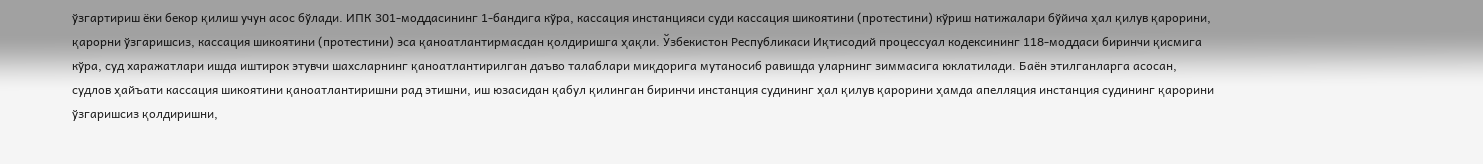ўзгартириш ёки бекор қилиш учун асос бўлади. ИПК 301-моддасининг 1-бандига кўра, кассация инстанцияси суди кассация шикоятини (протестини) кўриш натижалари бўйича ҳал қилув қарорини, қарорни ўзгаришсиз, кассация шикоятини (протестини) эса қаноатлантирмасдан қолдиришга ҳақли. Ўзбекистон Республикаси Иқтисодий процессуал кодексининг 118-моддаси биринчи қисмига кўра, суд харажатлари ишда иштирок этувчи шахсларнинг қаноатлантирилган даъво талаблари миқдорига мутаносиб равишда уларнинг зиммасига юклатилади. Баён этилганларга асосан, судлов ҳайъати кассация шикоятини қаноатлантиришни рад этишни, иш юзасидан қабул қилинган биринчи инстанция судининг ҳал қилув қарорини ҳамда апелляция инстанция судининг қарорини ўзгаришсиз қолдиришни,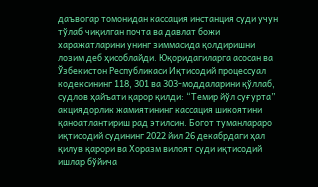даъвогар томонидан кассация инстанция суди учун тўлаб чиқилган почта ва давлат божи харажатларини унинг зиммасида қолдиришни лозим деб ҳисоблайди. Юқоридагиларга асосан ва Ўзбекистон Республикаси Иқтисодий процессуал кодексининг 118, 301 ва 303-моддаларини қўллаб, судлов ҳайъати қарор қилди: “Темир йўл суғурта” акциядорлик жамиятининг кассация шикоятини қаноатлантириш рад этилсин. Богот туманлараро иқтисодий судининг 2022 йил 26 декабрдаги ҳал қилув қарори ва Хоразм вилоят суди иқтисодий ишлар бўйича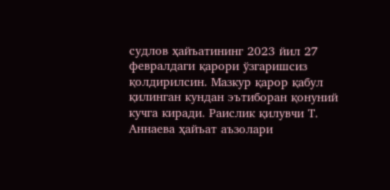судлов ҳайъатининг 2023 йил 27 февралдаги қарори ўзгаришсиз қолдирилсин. Мазкур қарор қабул қилинган кундан эътиборан қонуний кучга киради. Раислик қилувчи Т. Аннаева ҳайъат аъзолари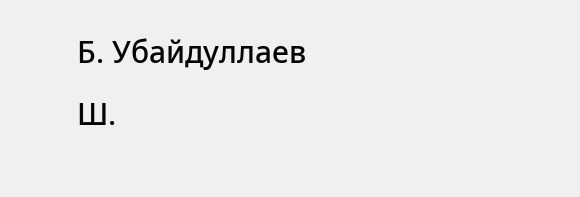Б. Убайдуллаев Ш.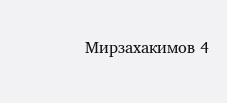Мирзахакимов 4